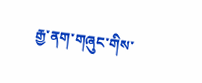རྒྱ་ནག་གཞུང་གིས་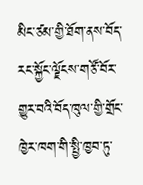མིང་ཙམ་གྱི་ཐོག་ནས་བོད་རང་སྐྱོང་ལྗོངས་གཙོ་བོར་གྱུར་བའི་བོད་ཁུལ་གྱི་གྲོང་ཁྱེར་ཁག་གི་སྤྱི་ཁྱབ་ཏུ་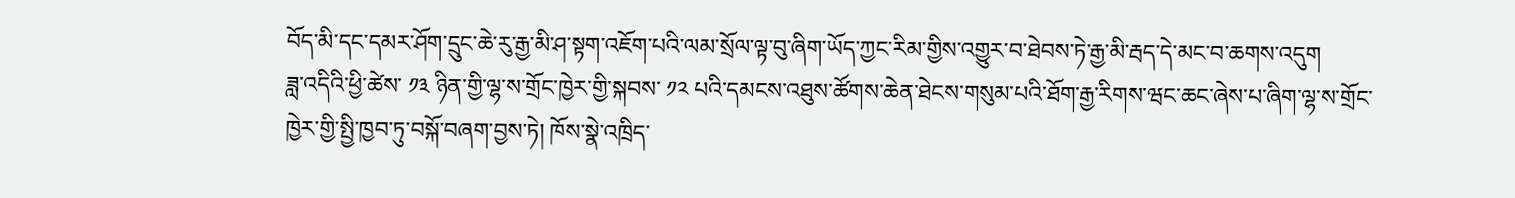བོད་མི་དང་དམར་ཤོག་དྲུང་ཆེ་རུ་རྒྱ་མི་ཤ་སྟག་འཇོག་པའི་ལམ་སྲོལ་ལྟ་བུ་ཞིག་ཡོད་ཀྱང་རིམ་གྱིས་འགྱུར་བ་ཐེབས་ཏེ་རྒྱ་མི་རྦད་དེ་མང་བ་ཆགས་འདུག
ཟླ་འདིའི་ཕྱི་ཚེས་ ༡༣ ཉིན་གྱི་ལྷ་ས་གྲོང་ཁྱེར་གྱི་སྐབས་ ༡༢ པའི་དམངས་འཐུས་ཚོགས་ཆེན་ཐེངས་གསུམ་པའི་ཐོག་རྒྱ་རིགས་ཝང་ཆང་ཞེས་པ་ཞིག་ལྷ་ས་གྲོང་ཁྱེར་གྱི་སྤྱི་ཁྱབ་ཏུ་བསྐོ་བཞག་བྱས་ཏེ། ཁོས་སྣེ་འཁྲིད་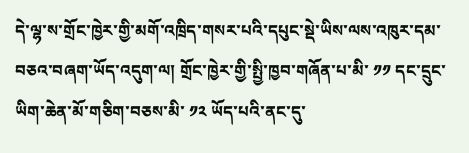དེ་ལྷ་ས་གྲོང་ཁྱེར་གྱི་མགོ་འཁྲིད་གསར་པའི་དཔུང་སྡེ་ཡིས་ལས་འཁུར་དམ་བཅའ་བཞག་ཡོད་འདུག་ལ། གྲོང་ཁྱེར་གྱི་སྤྱི་ཁྱབ་གཞོན་པ་མི་ ༡༡ དང་དྲུང་ཡིག་ཆེན་མོ་གཅིག་བཅས་མི་ ༡༢ ཡོད་པའི་ནང་དུ་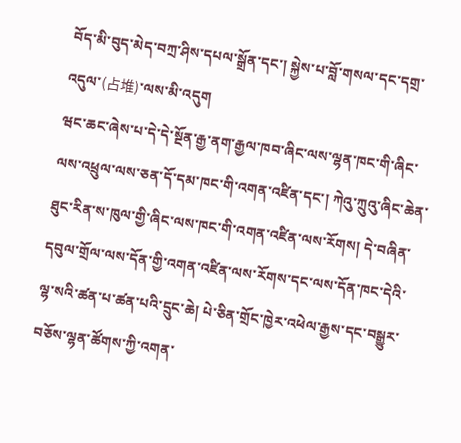བོད་མི་བུད་མེད་བཀྲ་ཤིས་དཔལ་སྒྲོན་དང་། སྐྱེས་པ་བློ་གསལ་དང་དགྲ་འདུལ་(占堆)་ལས་མི་འདུག
ཝང་ཆང་ཞེས་པ་དེ་དེ་སྔོན་རྒྱ་ནག་རྒྱལ་ཁབ་ཞིང་ལས་ལྷན་ཁང་གི་ཞིང་ལས་འཕྲུལ་ལས་ཅན་དོ་དམ་ཁང་གི་འགན་འཛིན་དང་། ཀེའུ་ཀྲུའུ་ཞིང་ཆེན་ཐུང་རིན་ས་ཁུལ་གྱི་ཞིང་ལས་ཁང་གི་འགན་འཛིན་ལས་རོགས། དེ་བཞིན་དབུལ་གྲོལ་ལས་དོན་གྱི་འགན་འཛིན་ལས་རོགས་དང་ལས་དོན་ཁང་དེའི་ལྷ་སའི་ཚན་པ་ཚན་པའི་དྲུང་ཆེ། པེ་ཅིན་གྲོང་ཁྱེར་འཕེལ་རྒྱས་དང་བསྒྱུར་བཅོས་ལྷན་ཚོགས་ཀྱི་འགན་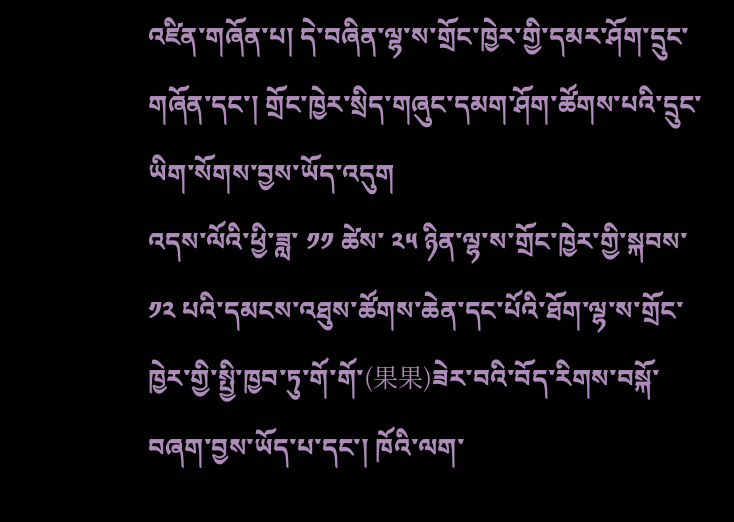འཛིན་གཞོན་པ། དེ་བཞིན་ལྷ་ས་གྲོང་ཁྱེར་གྱི་དམར་ཤོག་དྲུང་གཞོན་དང་། གྲོང་ཁྱེར་སྲིད་གཞུང་དམག་ཤོག་ཚོགས་པའི་དྲུང་ཡིག་སོགས་བྱས་ཡོད་འདུག
འདས་ལོའི་ཕྱི་ཟླ་ ༡༡ ཚེས་ ༢༥ ཉིན་ལྷ་ས་གྲོང་ཁྱེར་གྱི་སྐབས་ ༡༢ པའི་དམངས་འཐུས་ཚོགས་ཆེན་དང་པོའི་ཐོག་ལྷ་ས་གྲོང་ཁྱེར་གྱི་སྤྱི་ཁྱབ་ཏུ་གོ་གོ་(果果)ཟེར་བའི་བོད་རིགས་བསྐོ་བཞག་བྱས་ཡོད་པ་དང་། ཁོའི་ལག་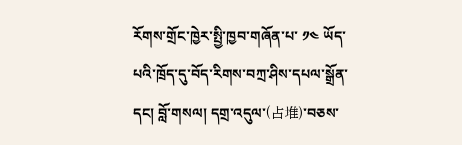རོགས་གྲོང་ཁྱེར་སྤྱི་ཁྱབ་གཞོན་པ་ ༡༤ ཡོད་པའི་ཁྲོད་དུ་བོད་རིགས་བཀྲ་ཤིས་དཔལ་སྒྲོན་དང། བློ་གསལ། དགྲ་འདུལ་(占堆)་བཅས་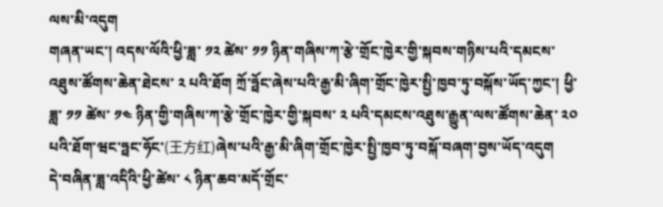ལས་མི་འདུག
གཞན་ཡང་། འདས་ལོའི་ཕྱི་ཟླ་ ༡༢ ཚེས་ ༡༡ ཉིན་གཞིས་ཀ་རྩེ་གྲོང་ཁྱེར་གྱི་སྐབས་གཉིས་པའི་དམངས་འཐུས་ཚོགས་ཆེན་ཐེངས་ ༢ པའི་ཐོག ཀྲོ་ཧྥོང་ཞེས་པའི་རྒྱ་མི་ཞིག་གྲོང་ཁྱེར་སྤྱི་ཁྱབ་ཏུ་བསྐོས་ཡོད་ཀྱང་། ཕྱི་ཟླ་ ༡༡ ཚེས་ ༡༤ ཉིན་གྱི་གཞིས་ཀ་རྩེ་གྲོང་ཁྱེར་གྱི་སྐབས་ ༢ པའི་དམངས་འཐུས་རྒྱུན་ལས་ཚོགས་ཆེན་ ༢༠ པའི་ཐོག་ཝང་ཧྥང་ཧོང་(王方红)ཞེས་པའི་རྒྱ་མི་ཞིག་གྲོང་ཁྱེར་སྤྱི་ཁྱབ་ཏུ་བསྐོ་བཞག་བྱས་ཡོད་འདུག
དེ་བཞིན་ཟླ་འདིའི་ཕྱི་ཚེས་ ༨ ཉིན་ཆབ་མདོ་གྲོང་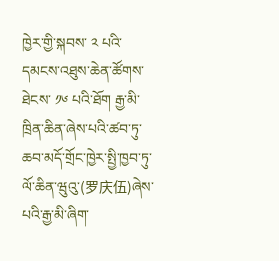ཁྱེར་གྱི་སྐབས་ ༢ པའི་དམངས་འཐུས་ཆེན་ཚོགས་ཐེངས་ ༡༦ པའི་ཐོག རྒྱ་མི་ཁྲིན་ཆིན་ཞེས་པའི་ཚབ་ཏུ་ཆབ་མདོ་གྲོང་ཁྱེར་སྤྱི་ཁྱབ་ཏུ་ལོ་ཆིན་ཝུའུ་(罗庆伍)ཞེས་པའི་རྒྱ་མི་ཞིག་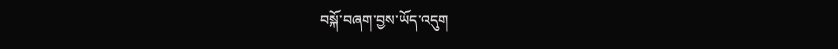བསྐོ་བཞག་བྱས་ཡོད་འདུག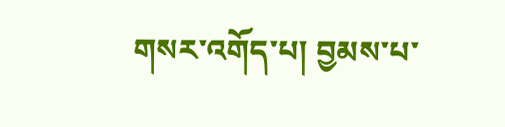གསར་འགོད་པ། བྱམས་པ་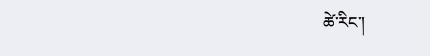ཚེ་རིང་།